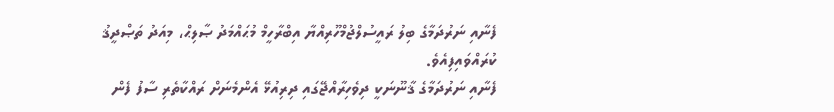ފެނާއި ނަރުދަމާގެ ބިލު ރައީސުލްޖުމްހޫރިއްޔާ އިބްރާހީމް މުޙައްމަދު ޞާލިޙް، މިއަދު ތަޞްދީޤު ކުރައްވައިފިއެވެ.
ފެނާއި ނަރުދަމާގެ ޤާނޫނަކީ ދިވެހިރާއްޖޭގައި ދިރިއުޅޭ އެންމެނަށް ރައްކާތެރި ސާފު ފެން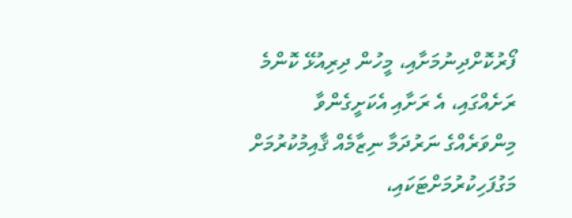ފޯރުކޮށްދިނުމަށާއި، މީހުން ދިރިއުޅޭ ކޮންމެ ރަށެއްގައި، އެ ރަށާއި އެކަށީގެންވާ މިންވަރެއްގެ ނަރުދަމާ ނިޒާމެއް ޤާއިމުކުރުމަށް މަގުފަހިކުރުމަށްޓަކައި،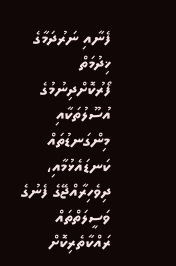ފެނާއި ނަރުދަމާގެ ޚިދުމަތް ފޯރުކޮށްދިނުމުގެ އުސޫލުތަކާއި މިންގަނޑުތައް ކަނޑައެޅުމާއި، ދިވެހިރާއްޖޭގެ ފެނުގެ ވަސީލަތްތައް ރައްކާތެރިކޮށް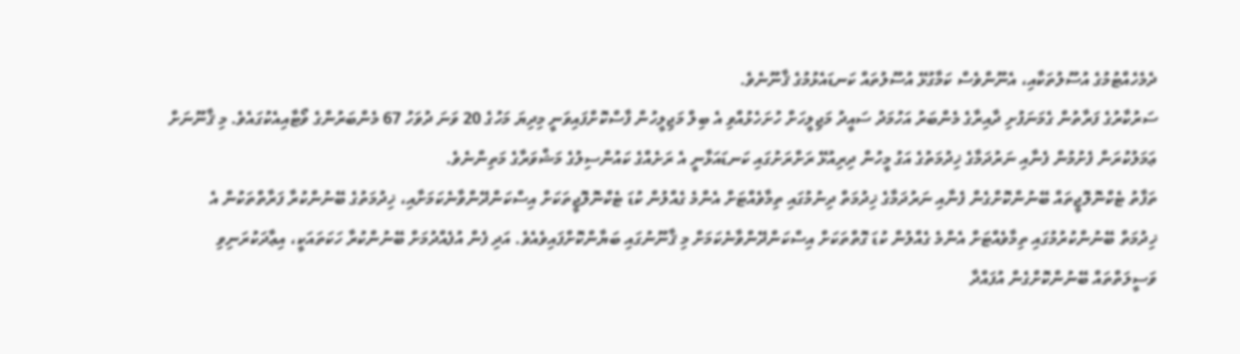ދެމެހެއްޓުމުގެ އުސޫލުތަކާއި، އެނޫންވެސް ކަމާގުޅޭ އުސޫލުތައް ކަނޑައެޅުމުގެ ޤާނޫނެވެ.
ސަރުކާރުގެ ފަރާތުން ގެމަނަފުށި ދާއިރާގެ މެންބަރު އަހުމަދު ސައީދު މަޖިލީހަށް ހުށަހެޅުއްވި އެ ބިލް މަޖިލީހުން ފާސްކޮށްފައިވަނީ މިދިޔަ މަހުގެ 20 ވަނަ ދުވަހު 67 މެންބަރުންގެ ވޯޓާއިއެކުގައެވެ. މި ޤާނޫނަށް ޢަމަލުކުރަން ފެށުމުން ފެނާއި ނަރުދަމާގެ ޚިދުމަތުގެ އަގު މީހުން ދިރިއުޅޭ ރަށްރަށުގައި ކަނޑައަޅާނީ އެ ރަށެއްގެ ކައުންސިލުގެ މަޝްވަރާގެ މަތިންނެވެ.
ތަފާތު ޓެކްނޮލޮޖީތައް ބޭނުންކޮށްގެން ފެނާއި ނަރުދަމާގެ ޚިދުމަތް ދިނުމުގައި ތިމާވެއްޓަށް އެންމެ ގެއްލުން ކުޑަ ޓެކްނޮލޮޖީތަކަށް އިސްކަންދޭންވާނެކަމަށާއި، ޚިދުމަތުގެ ބޭނުންކުރާ ފަރާތްތަކުން އެ ޚިދުމަތް ބޭނުންކުރުމުގައި ތިމާވެއްޓަށް އެންމެ ގެއްލުން ކުޑަ ގޮތްތަކަށް އިސްކަންދޭންވާނެކަމަށް މި ޤާނޫނުގައި ބަޔާންކޮށްފައިވެއެވެ. އަދި ފެން އުފެއްދުމަށް ބޭނުންކުރާ ހަކަތައަކީ، އިޢާދަކުރަނިވި ވަސީލަތްތައް ބޭނުންކޮށްގެން އުފައްދާ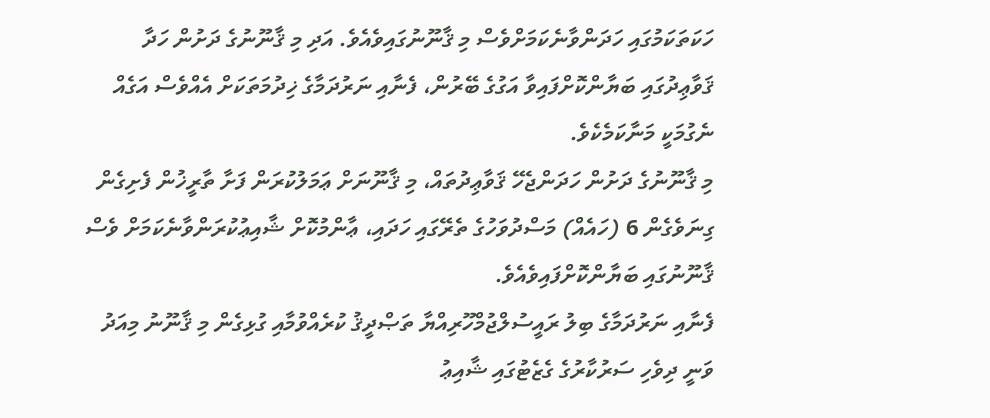ހަކަތަކަމުގައި ހަދަންވާނެކަމަށްވެސް މި ޤާނޫނުގައިވެއެވެ. އަދި މި ޤާނޫނުގެ ދަށުން ހަދާ ޤަވާޢިދުގައި ބަޔާންކޮށްފައިވާ އަގުގެ ބޭރުން، ފެނާއި ނަރުދަމާގެ ޚިދުމަތަކަށް އެއްވެސް އަގެއް ނެގުމަކީ މަނާކަމެކެވެ.
މި ޤާނޫނުގެ ދަށުން ހަދަންޖެހޭ ޤަވާޢިދުތައް، މި ޤާނޫނަށް ޢަމަލުކުރަން ފަށާ ތާރީޚުން ފެށިގެން ގިނަވެގެން 6 (ހައެއް) މަސްދުވަހުގެ ތެރޭގައި ހަދައި، ޢާންމުކޮށް ޝާއިޢުކުރަންވާނެކަމަށް ވެސް ޤާނޫނުގައި ބަޔާންކޮށްފައިވެއެވެ.
ފެނާއި ނަރުދަމާގެ ބިލު ރައީސުލްޖުމްހޫރިއްޔާ ތަޞްދީޤު ކުރެއްވުމާއި ގުޅިގެން މި ޤާނޫނު މިއަދު ވަނީ ދިވެހި ސަރުކާރުގެ ގެޒެޓުގައި ޝާއިޢު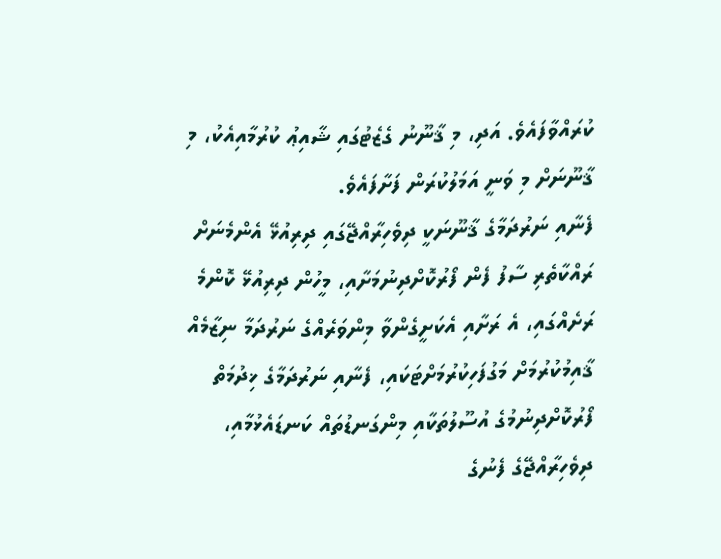ކުރައްވާފައެވެ. އަދި، މި ޤާނޫނު ގެޒެޓުގައި ޝާއިޢު ކުރުމާއިއެކު، މި ޤާނޫނަށް މި ވަނީ އަމަލުކުރަން ފަށާފައެވެ.
ފެނާއި ނަރުދަމާގެ ޤާނޫނަކީ ދިވެހިރާއްޖޭގައި ދިރިއުޅޭ އެންމެނަށް ރައްކާތެރި ސާފު ފެން ފޯރުކޮށްދިނުމަށާއި، މީހުން ދިރިއުޅޭ ކޮންމެ ރަށެއްގައި، އެ ރަށާއި އެކަށީގެންވާ މިންވަރެއްގެ ނަރުދަމާ ނިޒާމެއް ޤާއިމުކުރުމަށް މަގުފަހިކުރުމަށްޓަކައި، ފެނާއި ނަރުދަމާގެ ޚިދުމަތް ފޯރުކޮށްދިނުމުގެ އުސޫލުތަކާއި މިންގަނޑުތައް ކަނޑައެޅުމާއި، ދިވެހިރާއްޖޭގެ ފެނުގެ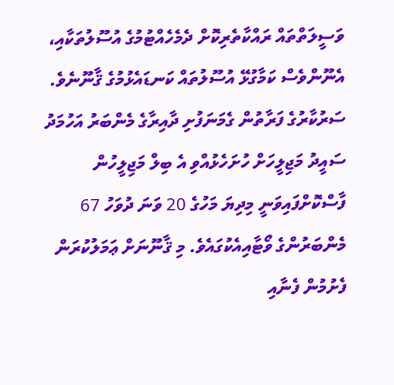ވަސީލަތްތައް ރައްކާތެރިކޮށް ދެމެހެއްޓުމުގެ އުސޫލުތަކާއި، އެނޫންވެސް ކަމާގުޅޭ އުސޫލުތައް ކަނޑައެޅުމުގެ ޤާނޫނެވެ.
ސަރުކާރުގެ ފަރާތުން ގެމަނަފުށި ދާއިރާގެ މެންބަރު އަހުމަދު ސައީދު މަޖިލީހަށް ހުށަހެޅުއްވި އެ ބިލް މަޖިލީހުން ފާސްކޮށްފައިވަނީ މިދިޔަ މަހުގެ 20 ވަނަ ދުވަހު 67 މެންބަރުންގެ ވޯޓާއިއެކުގައެވެ. މި ޤާނޫނަށް ޢަމަލުކުރަން ފެށުމުން ފެނާއި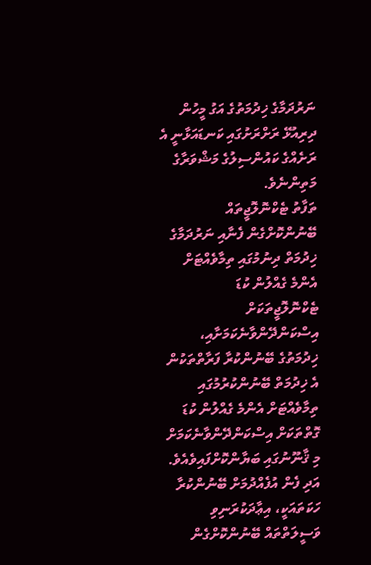ނަރުދަމާގެ ޚިދުމަތުގެ އަގު މީހުން ދިރިއުޅޭ ރަށްރަށުގައި ކަނޑައަޅާނީ އެ ރަށެއްގެ ކައުންސިލުގެ މަޝްވަރާގެ މަތިންނެވެ.
ތަފާތު ޓެކްނޮލޮޖީތައް ބޭނުންކޮށްގެން ފެނާއި ނަރުދަމާގެ ޚިދުމަތް ދިނުމުގައި ތިމާވެއްޓަށް އެންމެ ގެއްލުން ކުޑަ ޓެކްނޮލޮޖީތަކަށް އިސްކަންދޭންވާނެކަމަށާއި، ޚިދުމަތުގެ ބޭނުންކުރާ ފަރާތްތަކުން އެ ޚިދުމަތް ބޭނުންކުރުމުގައި ތިމާވެއްޓަށް އެންމެ ގެއްލުން ކުޑަ ގޮތްތަކަށް އިސްކަންދޭންވާނެކަމަށް މި ޤާނޫނުގައި ބަޔާންކޮށްފައިވެއެވެ. އަދި ފެން އުފެއްދުމަށް ބޭނުންކުރާ ހަކަތައަކީ، އިޢާދަކުރަނިވި ވަސީލަތްތައް ބޭނުންކޮށްގެން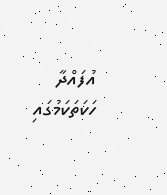އުފައްދާ ހަކަތަކަމުގައި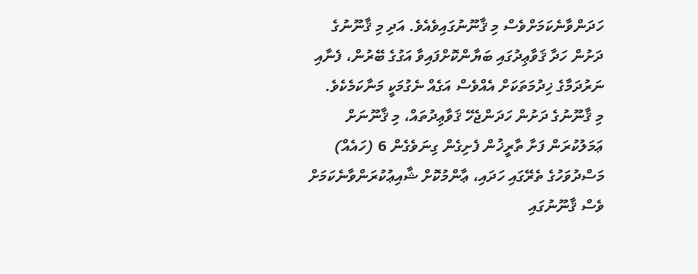ހަދަންވާނެކަމަށްވެސް މި ޤާނޫނުގައިވެއެވެ. އަދި މި ޤާނޫނުގެ ދަށުން ހަދާ ޤަވާޢިދުގައި ބަޔާންކޮށްފައިވާ އަގުގެ ބޭރުން، ފެނާއި ނަރުދަމާގެ ޚިދުމަތަކަށް އެއްވެސް އަގެއް ނެގުމަކީ މަނާކަމެކެވެ.
މި ޤާނޫނުގެ ދަށުން ހަދަންޖެހޭ ޤަވާޢިދުތައް، މި ޤާނޫނަށް ޢަމަލުކުރަން ފަށާ ތާރީޚުން ފެށިގެން ގިނަވެގެން 6 (ހައެއް) މަސްދުވަހުގެ ތެރޭގައި ހަދައި، ޢާންމުކޮށް ޝާއިޢުކުރަންވާނެކަމަށް ވެސް ޤާނޫނުގައި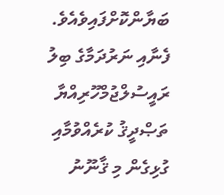ބަޔާންކޮށްފައިވެއެވެ.
ފެނާއި ނަރުދަމާގެ ބިލު ރައީސުލްޖުމްހޫރިއްޔާ ތަޞްދީޤު ކުރެއްވުމާއި ގުޅިގެން މި ޤާނޫނު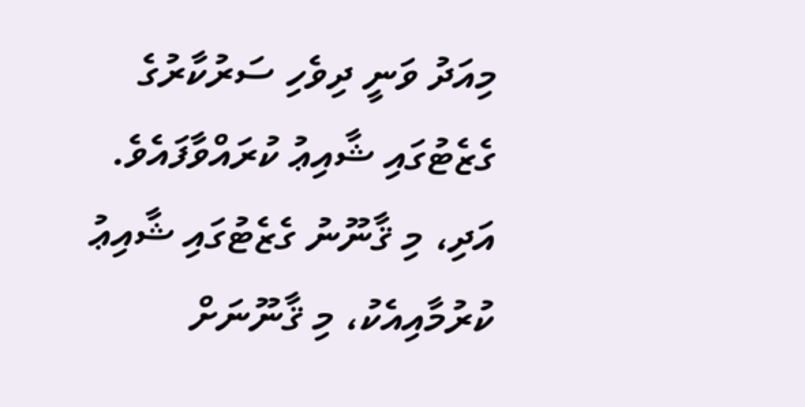މިއަދު ވަނީ ދިވެހި ސަރުކާރުގެ ގެޒެޓުގައި ޝާއިޢު ކުރައްވާފައެވެ. އަދި، މި ޤާނޫނު ގެޒެޓުގައި ޝާއިޢު ކުރުމާއިއެކު، މި ޤާނޫނަށް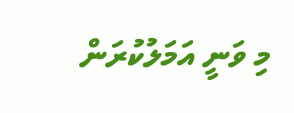މި ވަނީ އަމަލުކުރަން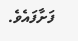ފަށާފައެވެ.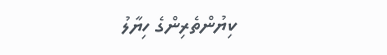ކިޔުންތެރިންގެ ހިޔާލު